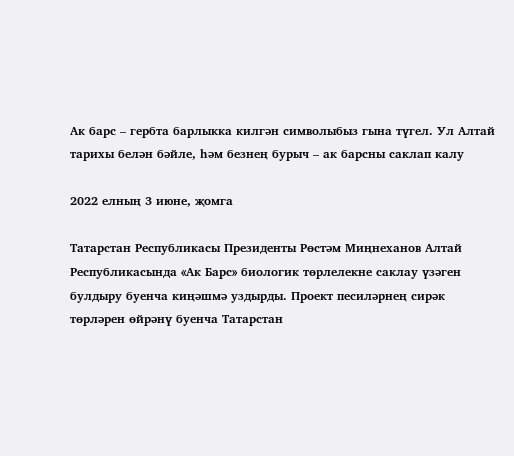Ак барс – гербта барлыкка килгән символыбыз гына түгел. Ул Алтай тарихы белән бәйле, һәм безнең бурыч – ак барсны саклап калу

2022 елның 3 июне, җомга

Татарстан Республикасы Президенты Рөстәм Миңнеханов Алтай Республикасында «Ак Барс» биологик төрлелекне саклау үзәген булдыру буенча киңәшмә уздырды. Проект песиләрнең сирәк төрләрен өйрәнү буенча Татарстан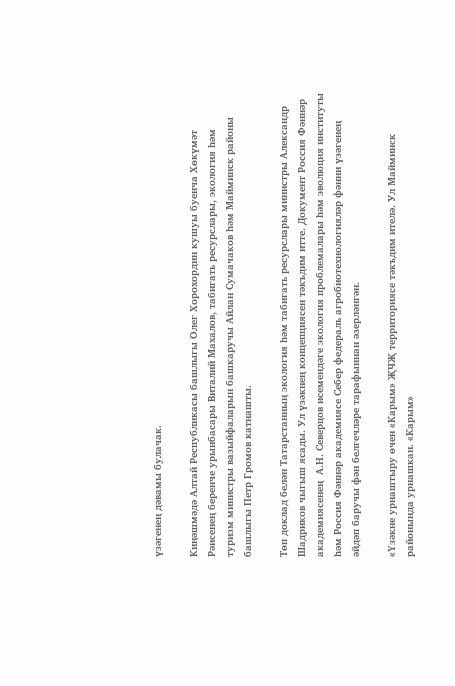үзәгенең дәвамы булачак.

Киңәшмәдә Алтай Республикасы башлыгы Олег Хорохордин кушуы буенча Хөкүмәт Рәисенең беренче урынбасары Виталий Махалов, табигать ресурслары, экология һәм туризм министры вазыйфаларын башкаручы Айлан Сумачаков һәм Майминск районы башлыгы Петр Громов катнашты.

Төп доклад белән Татарстанның экология һәм табигать ресурслары министры Александр Шадриков чыгыш ясады. Ул үзәкнең концепциясен тәкъдим итте. Документ Россия Фәннәр академиясенең  А.Н. Северцов исемендәге экология проблемалары һәм эволюция институты һәм Россия Фәннәр академиясе Себер федераль агробиотехнологияләр фәнни үзәгенең әйдәп баручы фән белгечләре тарафыннан әзерләнгән.

«Үзәкне урнаштыру өчен «Карым» ҖЧҖ территориясе тәкъдим ителә. Ул Майминск районында урнашкан. «Карым»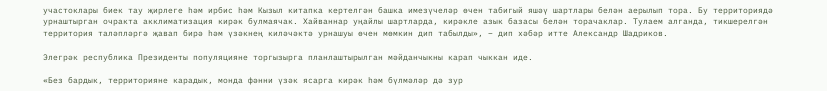участоклары биек тау җирлеге һәм ирбис һәм Кызыл китапка кертелгән башка имезүчеләр өчен табигый яшәү шартлары белән аерылып тора. Бу территориядә урнаштырган очракта акклиматизация кирәк булмаячак. Хайваннар уңайлы шартларда, кирәкле азык базасы белән торачаклар. Тулаем алганда, тикшерелгән территория таләпләргә җавап бирә һәм үзәкнең киләчәктә урнашуы өчен мөмкин дип табылды», – дип хәбәр итте Александр Шадриков.

Элегрәк республика Президенты популяцияне торгызырга планлаштырылган мәйданчыкны карап чыккан иде.

«Без бардык, территорияне карадык, монда фәнни үзәк ясарга кирәк һәм бүлмәләр дә зур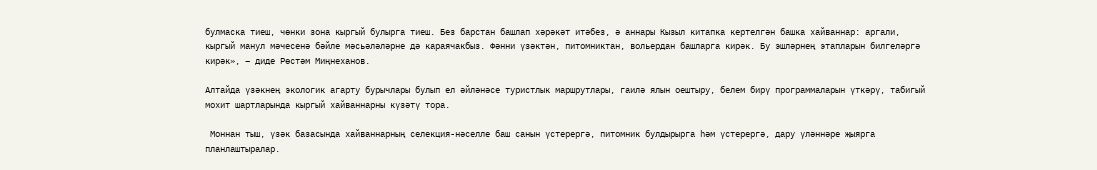булмаска тиеш, чөнки зона кыргый булырга тиеш. Без барстан башлап хәрәкәт итәбез, ә аннары Кызыл китапка кертелгән башка хайваннар: аргали, кыргый манул мәчесенә бәйле мәсьәләләрне дә караячакбыз. Фәнни үзәктән, питомниктан, вольердан башларга кирәк. Бу эшләрнең этапларын билгеләргә кирәк», – диде Рөстәм Миңнеханов.

Алтайда үзәкнең экологик агарту бурычлары булып ел әйләнәсе туристлык маршрутлары, гаилә ялын оештыру, белем бирү программаларын үткәрү, табигый мохит шартларында кыргый хайваннарны күзәтү тора.

 Моннан тыш, үзәк базасында хайваннарның селекция-нәселле баш санын үстерергә, питомник булдырырга һәм үстерергә, дару үләннәре җыярга планлаштыралар.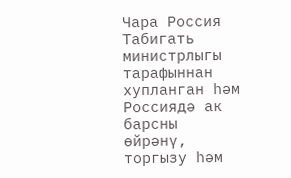Чара Россия Табигать министрлыгы тарафыннан хупланган һәм Россиядә ак барсны өйрәнү, торгызу һәм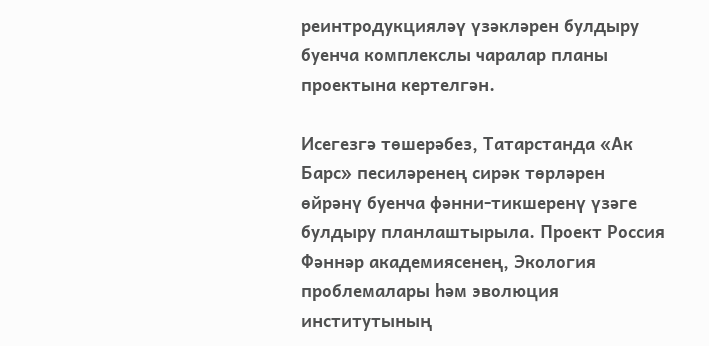реинтродукцияләү үзәкләрен булдыру буенча комплекслы чаралар планы проектына кертелгән.

Исегезгә төшерәбез, Татарстанда «Ак Барс» песиләренең сирәк төрләрен өйрәнү буенча фәнни-тикшеренү үзәге булдыру планлаштырыла. Проект Россия Фәннәр академиясенең, Экология проблемалары һәм эволюция институтының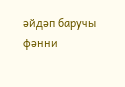әйдәп баручы фәнни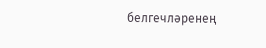белгечләренең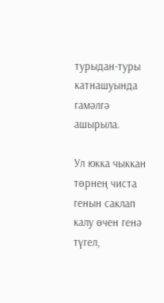турыдан-туры катнашуында гамәлгә ашырыла.

Ул юкка чыккан төрнең чиста генын саклап калу өчен генә түгел,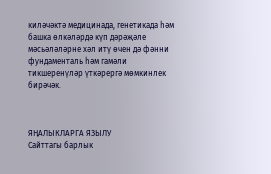киләчәктә медицинада, генетикада һәм башка өлкәләрдә күп дәрәҗәле мәсьәләләрне хәл итү өчен дә фәнни фундаменталь һәм гамәли тикшеренүләр үткәрергә мөмкинлек бирәчәк.



ЯҢАЛЫКЛАРГА ЯЗЫЛУ
Сайттагы барлык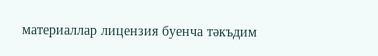материаллар лицензия буенча тәкъдим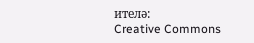ителә:
Creative Commons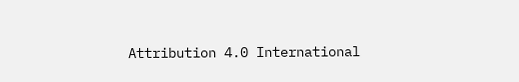Attribution 4.0 International